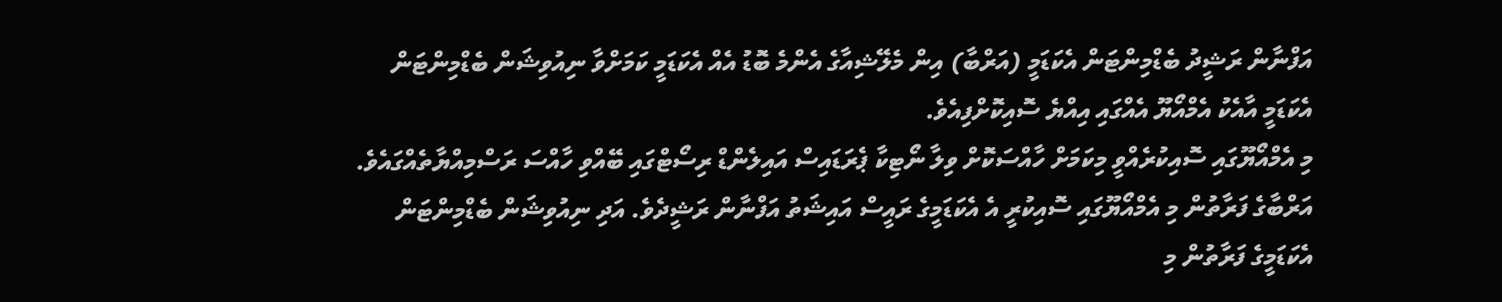އަފްނާން ރަޝީދު ބެޑްމިންޓަން އެކަޑަމީ (އަރްބާ) އިން މެލޭޝިއާގެ އެންމެ ބޮޑު އެއް އެކަޑަމީ ކަމަށްވާ ނިއުވިޝަން ބެޑްމިންޓަން އެކަޑަމީ އާއެކު އެމްއޯޔޫ އެއްގައި އިއްޔެ ސޮއިކޮށްފިއެވެ.
މި އެމްއޯޔޫގައި ސޮއިކުރެއްވީ މިކަމަށް ހާއްސަކޮށް ވިލާ ނޯޓިކާ ޕެރަޑައިސް އައިލެންޑް ރިސޯޓްގައި ބޭއްވި ހާއްސަ ރަސްމިއްޔާތެއްގައެވެ. އަރްބާގެ ފަރާތުން މި އެމްއޯޔޫގައި ސޮއިކުރީ އެ އެކަޑަމީގެ ރައީސް އައިޝަތު އަފްނާން ރަޝީދެވެ. އަދި ނިއުވިޝަން ބެޑްމިންޓަން އެކަޑަމީގެ ފަރާތުން މި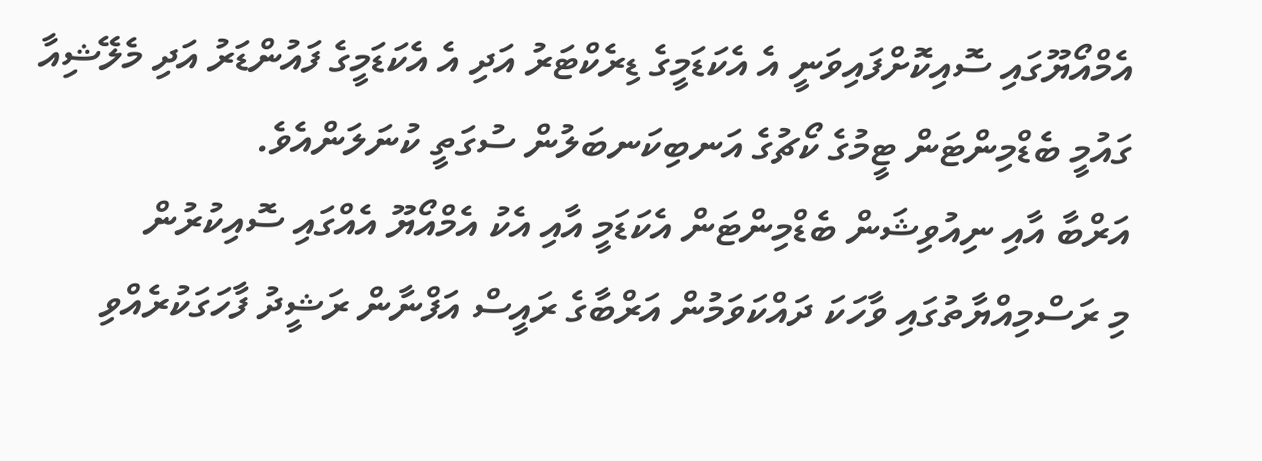އެމްއޯޔޫގައި ސޮއިކޮށްފައިވަނީ އެ އެކަޑަމީގެ ޑިރެކްޓަރު އަދި އެ އެކަޑަމީގެ ފައުންޑަރު އަދި މެލޭޝިއާ ގައުމީ ބެޑްމިންޓަން ޓީމުގެ ކޯޗުގެ އަނބިކަނބަލުން ސުގަތީ ކުނަލަންއެވެ.
އަރްބާ އާއި ނިއުވިޝަން ބެޑްމިންޓަން އެކަޑަމީ އާއި އެކު އެމްއޯޔޫ އެއްގައި ސޮއިކުރުން
މި ރަސްމިއްޔާތުގައި ވާހަކަ ދައްކަވަމުން އަރްބާގެ ރައީސް އަފްނާން ރަޝީދު ފާހަގަކުރެއްވި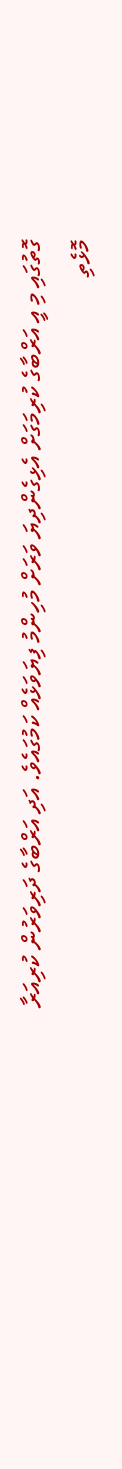ގޮތުގައި މި އީ އަރްބާގެ ކުރިމަގަށް އެޅިގެންދިޔަ ވަރަށް މުހިންމު ފިޔަވަޅެއް ކަމުގައެވެ. އަދި އަރްބާގެ ދަރިވަރުން ކުރިއަރާ މޮޅެތި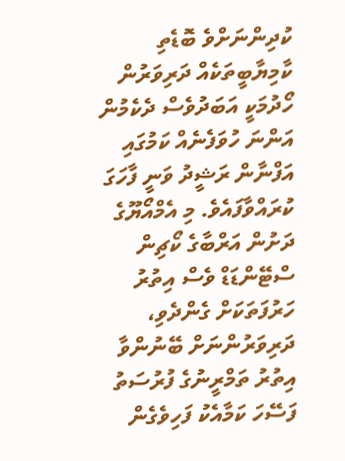ކުދިންނަށްވެ ބޮޑެތި ކާމިޔާބީތަކެއް ދަރިވަރުން ހޯދުމަކީ އަބަދުވެސް ދެކެމުން އަންނަ ހުވަފެނެއް ކަމުގައި އަފްނާން ރަޝީދު ވަނީ ފާހަގަ ކުރައްވާފައެވެ. މި އެމްއޯޔޫގެ ދަށުން އަރްބާގެ ކޯޗިން ސްޓޭންޑަޑް ވެސް އިތުރު ހަރުފަތަކަށް ގެންދެވި، ދަރިވަރުންނަށް ބޭނުންވާ އިތުރު ތަމްރީނުގެ ފުރުސަތު ފަސޭހަ ކަމާއެކު ފަހިވެގެން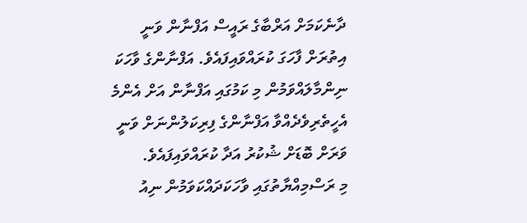ދާނެކަމަށް އަރްބާގެ ރައީސް އަފްނާން ވަނީ އިތުރަށް ފާހަގަ ކުރައްވައިފައެވެ. އަފްނާންގެ ވާހަކަ ނިންމާލައްވަމުން މި ކަމުގައި އަފްނާން އަށް އެންމެ އެހީތެރިވެދެއްވާ އަފްނާންގެ ފިރިކަލުންނަށް ވަނީ ވަރަށް ބޮޑަށް ޝުކުރު އަދާ ކުރައްވައިފައެވެ.
މި ރަސްމިއްޔާތުގައި ވާހަކަދައްކަވަމުން ނިއު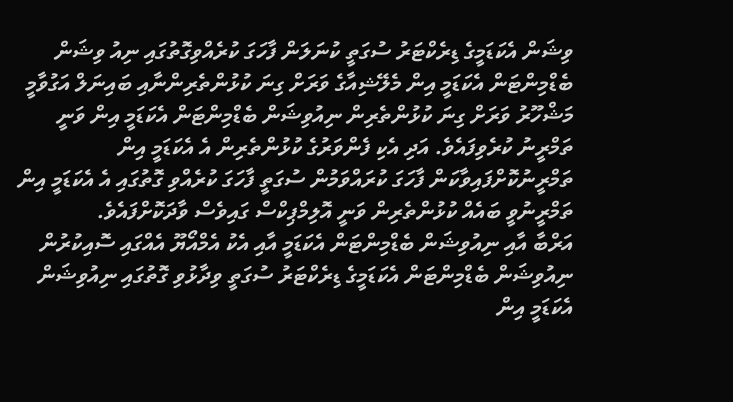ވިޝަން އެކަޑަމީގެ ޑިރެކްޓަރު ސުގަތީ ކުނަލަން ފާހަގަ ކުރެއްވިގޮތުގައި ނިއު ވިޝަން ބެޑްމިންޓަން އެކަޑަމީ އިން މެލޭޝިއާގެ ވަރަށް ގިނަ ކުޅުންތެރިންނާއި ބައިނަލް އަގުވާމީ މަޝްހޫރު ވަރަށް ގިނަ ކުޅުންތެރިން ނިއުވިޝަން ބެޑްމިންޓަން އެކަޑަމީ އިން ވަނީ ތަމްރީނު ކުރެވިފައެވެ. އަދި އެކި ފެންވަރުގެ ކުޅުންތެރިން އެ އެކަޑަމީ އިން ތަމްރީނުކޮށްފައިވާކަން ފާހަގަ ކުރައްވަމުން ސުގަތީ ފާހަގަ ކުރެއްވި ގޮތުގައި އެ އެކަޑަމީ އިން ތަމްރީނުވީ ބައެއް ކުޅުންތެރިން ވަނީ އޮލިމްޕިކްސް ގައިވެސް ވާދަކޮށްފައެވެ.
އަރްބާ އާއި ނިއުވިޝަން ބެޑްމިންޓަން އެކަޑަމީ އާއި އެކު އެމްއޯޔޫ އެއްގައި ސޮއިކުރުން
ނިއުވިޝަން ބެޑްމިންޓަން އެކަޑަމީގެ ޑިރެކްޓަރު ސުގަތީ ވިދާޅުވި ގޮތުގައި ނިއުވިޝަން އެކަޑަމީ އިން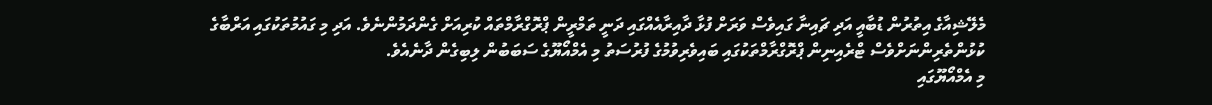މެލޭޝިއާގެ އިތުރުން ޑުބާއީ އަދި ޗައިނާ ގައިވެސް ވަރަށް ފުޅާ ދާއިރާއެއްގައި ދަނީ ތަމްރީން ޕްރޮގްރާމްތައް ކުރިއަށް ގެންދަމުންނެވެ. އަދި މި ގައުމުތަކުގައި އަރްބާގެ ކުޅުންތެރިންނަށްވެސް ޓްރެއިނިން ޕްރޮގްރާމްތަކުގައި ބައިވެރިވުމުގެ ފުރުސަތު މި އެމްއޯޔޫގެ ސަބަބުން ލިބިގެން ދާނެއެވެ.
މި އެމްއޯޔޫގައި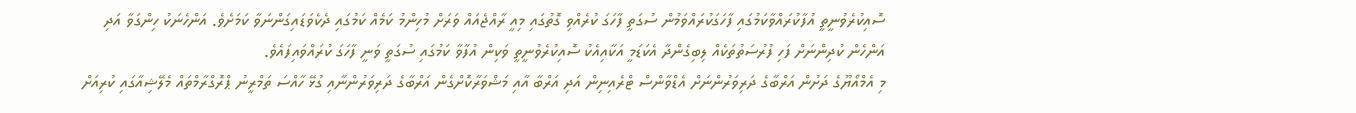ސޮއިކުރެވުނީތީ އުފާކުރައްވާކަމުގައި ފާހަގަކުރައްވަމުން ސުގަތީ ފާހަގަ ކުރެއްވި ގޮތުގައި މިއީ ރާއްޖެއައް ވަރަށް މުހިންމު ކަމެއް ކަމުގައި ދެކެވަޑައިގަންނަވާ ކަމަށެވެ. އަންހެނަކު ހިންގަވާ އަދި އަންހެން ކުދިންނަށް ފަހި ފުރުސަތުތަކެއް ލިބިގެންދާ އެކަޑަމީ އަކާއިއެކު ސޮއިކުރެވުނީތީ ވަކިން އުފާވާ ކަމުގައި ސުގަތީ ވަނީ ފާހަގަ ކުރައްވައިފައެވެ.
މި އެމްއޯޔޫގެ ދަށުން އަރްބާގެ ދަރިވަރުންނަށް އެޑްވާންސް ޓްރެއިނިން އަދި އަރްބާ އާއި މަޝްވަރާކޮށްގެން އަރްބާގެ ދަރިވަރުންނާއި ގުޅޭ ހާއްސަ ތަމްރީނު ޕްރޮގްރާމްތައް މެލޭޝިއާގައި ކުރިއަށް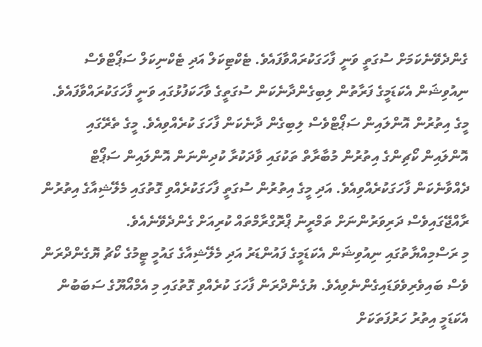ގެންދެވޭނެކަމަށް ސުގަތީ ވަނީ ފާހަގަކުރައްވާފައެވެ. ޓެކްޓިކަލް އަދި ޓެކްނިކަލް ސަޕޯޓްވެސް ނިއުވިޝަން އެކަޑަމީގެ ފަރާތުން ލިބިގެންދާނެކަން ސުގަތީގެ ވާހަކަފުޅުގައި ވަނީ ފާހަގަކުރައްވާފައެވެ. މީގެ އިތުރުން އޮންލައިން ސަޕޯޓްވެސް ލިބިގެން ދާނެކަން ފާހަގަ ކުރެއްވިއެވެ. މީގެ ތެރޭގައި އޮންލައިން ކޯޗިންގެ އިތުރުން މުބާރާތް ތަކުގައި ވާދަކުރާ ކުދިންނަން އޮންލައިން ސަޕޯޓް ދެއްވާނެކަން ފާހަގަކުރެއްވިއެވެ. އަދި މީގެ އިތުރުން ސުގަތީ ފާހަގަކުރެއްވި ގޮތުގައި މެލޭޝިއާގެ އިތުރުން ރާއްޖޭގައިވެސް ދަރިވަރުންނަށް ތަމްރީނު ޕްރޮގްރާމްތައް ކުރިއަށް ގެންދެވޭނެއެވެ.
މި ރަސްމިއްޔާތުގައި ނިއުވިޝަން އެކަޑަމީގެ ފައުންޑަރު އަދި މެލޭޝިއާގެ ގައުމީ ޓީމުގެ ކޯޗު ޔޮގެންދްރަން ވެސް ބައިވެރިވެވަޑައިގެންނެވިއެވެ. ޔުގެންދްރަން ފާހަގަ ކުރެއްވި ގޮތުގައި މި އެމްއޯޔޫގެ ސަބަބުން އެކަޑަމީ އިތުރު ހަރުފަތަކަށް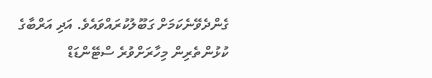ގެންދެވޭނެކަމަށް ގަބޫލުކުރައްވައެވެ. އަދި އަރްބާގެ ކުޅުންތެރިން މިހާރަށްވުރެ ސްޓޭންޑަޑް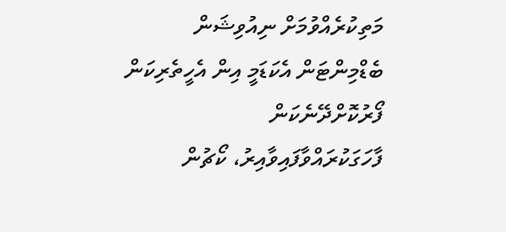މަތިކުރެއްވުމަށް ނިއުވިޝަން ބެޑްމިންޓަން އެކަޑަމީ އިން އެހީތެރިކަން ފޯރުކޮށްދޭނެކަން ފާހަގަކުރައްވާފައިވާއިރު، ކޯޗުން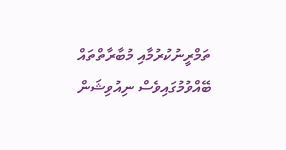ތަމްރީނުކުރުމާއި މުބާރާތްތައް ބޭއްވުމުގައިވެސް ނިއުވިޝަން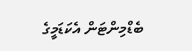ބެޑްމިންޓަން އެކަޑަމީގެ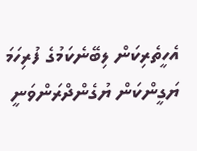އެހީތެރިކަން ލިބޭނެކަމުގެ ފުރިހަމަ ޔަގީންކަން ޔުގެންދްރަންވަނީ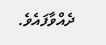ދެއްވާފައެވެ.